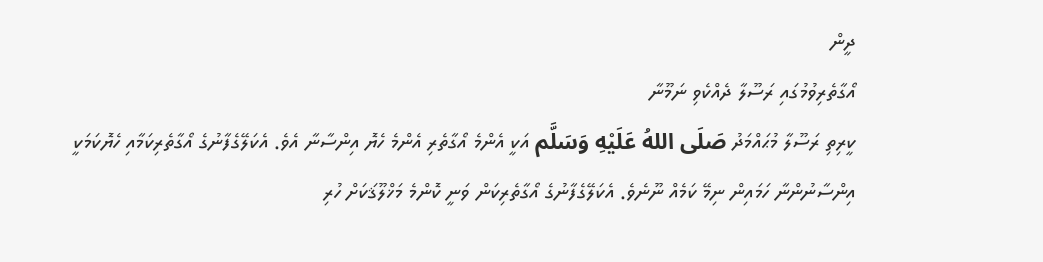ދީން
އޯގާތެރިވުމުގައި ރަސޫލާ ދެއްކެވި ނަމޫނާ
ކީރިތި ރަސޫލާ މުޙައްމަދު صَلَى اللهُ عَلَيْهِ وَسَلَّم އަކީ އެންމެ އޯގާތެރި އެންމެ ހެޔޮ އިންސާނާ އެވެ. އެކަލޭގެފާނުގެ އޯގާތެރިކަމާއި ހެޔޮކަމަކީ އިންސާނުންނާ ހަމައިން ނިމޭ ކަމެއް ނޫނެވެ. އެކަލޭގެފާނުގެ އޯގާތެރިކަން ވަނީ ކޮންމެ މަޚްލޫޤަކަށް ހުރި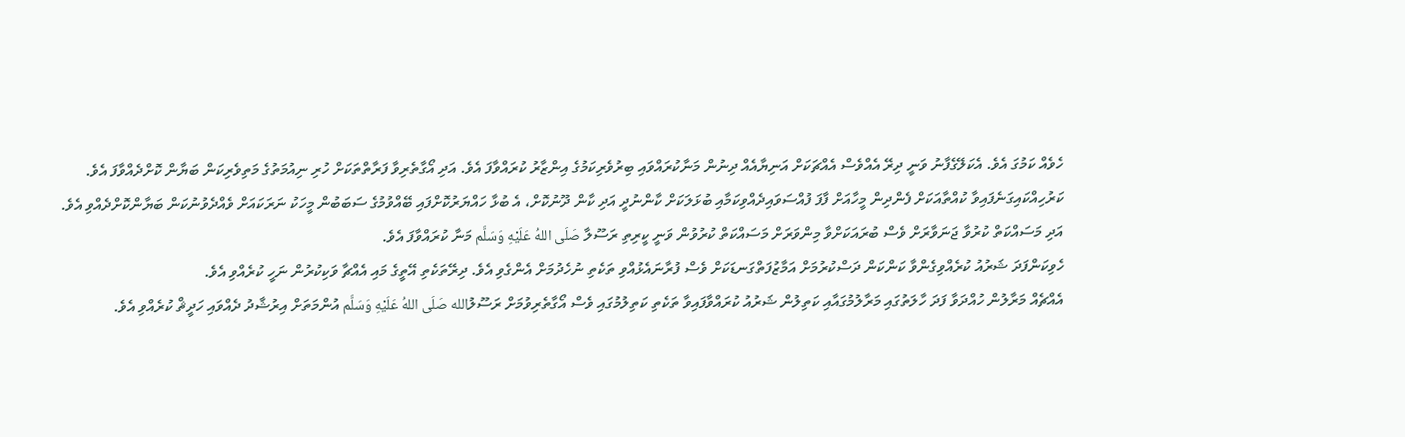ހެވެއް ކަމުގަ އެވެ. އެކަލޭގެފާނު ވަނީ ދިރޭ އެއްވެސް އެއްޗަކަށް އަނިޔާއެއް ދިނުން މަނާކުރައްވައި ބިރުވެރިކަމުގެ އިންޒާރު ކުރައްވާފަ އެވެ. އަދި އޯގާތެރިވާ ފަރާތްތަކަށް ހުރި ނިއުމަތުގެ މަތިވެރިކަން ބަޔާން ކޮށްދެއްވާފަ އެވެ.
ކަރުހިއްކައިގަނެފައިވާ ކުއްތާއަކަށް ފެންދިން މީހާއަށް ފާފަ ފުއްސަވައިދެއްވިކަމާއި ބުޅަލަކަށް ކާންނުދީ އަދި ކާން ދޫނުކޮށް، އެ ބުޅާ ހައްޔަރުކޮށްފައި ބޭއްވުމުގެ ސަބަބުން މީހަކު ނަރަކައަށް ވެއްދެވުނުކަން ބަޔާންކޮށްދެއްވި އެވެ. އަދި މަސައްކަތް ކުރުވާ ޖަނަވާރަށް ވެސް ބުރައަކަށްވާ މިންވަރަށް މަސައްކަތް ކުރުވުން ވަނީ ކީރިތި ރަސޫލާ صَلَى اللهُ عَلَيْهِ وَسَلَّم މަނާ ކުރައްވާފަ އެވެ.
ހެވިކަންފަދަ ޝަރުއު ކުރެއްވިގެންވާ ކަންކަން ދަސްކުރުމަށް އަމާޒުފަތްގަނޑަކަށް ވެސް ފުރާނައެޅުއްވި ތަކެތި ނުހެދުމަށް އެންގެވި އެވެ. ދިރޭތަކެތި އޭތީގެ މައި އެއްޗާ ވަކިކުރުން ނަހީ ކުރެއްވި އެވެ.
އެއްޗެއް މަރާލުން ހުއްދަވާ ފަދަ ހާލަތުގައި މަރާލުމުގައާއި ކަތިލުން ޝަރުއު ކުރައްވާފައިވާ ތަކެތި ކަތިލުމުގައި ވެސް އޯގާތެރިވުމަށް ރަސޫލުالله صَلَى اللهُ عَلَيْهِ وَسَلَّم އުންމަތަށް އިރުޝާދު ދެއްވައި ހަދީޘް ކުރެއްވި އެވެ.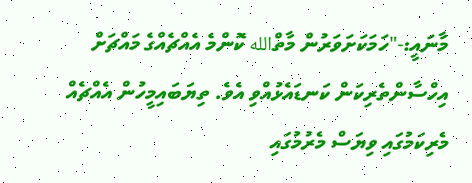މާނައީ:-"ހަމަކަށަވަރުން މާތްالله ކޮންމެ އެއްޗެއްގެ މައްޗަށް އިހްސާންތެރިކަން ކަނޑައެޅުއްވި އެވެ. ތިޔަބައިމީހުން އެއްޗެއް މެރިކަމުގައި ވިޔަސް މެރުމުގައި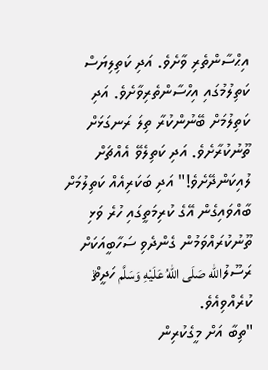އިޙްސާންތެރި ވާށެވެ. އަދި ކަތިލިޔަސް ކަތިލުމުގައި އިހްސާންތެރިވާށެވެ. އަދި ކަތިލުމަށް ބޭނުންކުރާ ތިލަ ރަނގަޅަށް ތޫނުކުރާށެވެ. އަދި ކަތިލެވޭ އެއްޗަށް ލުއިކަންދޭށެވެ!" އަދި ބަކަރިއެއް ކަތިލުމަށް ބާއްވައިގެން އޭގެ ކުރިމަތީގައި ހުރެ ވަޅި ތޫނުކުރައްވަމުން ގެންދެވި ސަހާބީއަކަށް ރަސޫލުالله صَلَى اللهُ عَلَيْهِ وَسَلَّم ހަދީޘް ކުރެއްވިއެވެ.
"ތިބާ އަށް މީގެކުރިން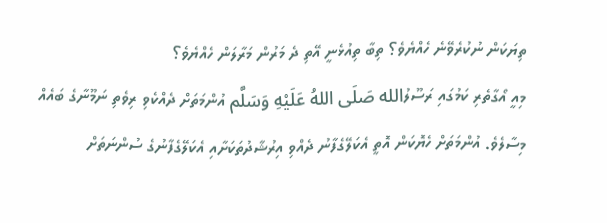ތިޔަކަން ނުކުރެވޭނެ ހެއްޔެވެ؟ ތިބާ ތިއުޅެނީ އޭތި ދެ މަރުން މަރާލަން ހެއްޔެވެ؟
މިއީ އޯގާތެރި ކަމުގައި ރަސޫލުالله صَلَى اللهُ عَلَيْهِ وَسَلَّم އުންމަތަށް ދެއްކެވި ރިވެތި ނަމޫނާގެ ބައެއް މިސާލެވެ. އުންމަތަށް ހެޔޮކަން އޮތީ އެކަލޭގެފާނު ދެއްވި އިރުޝާދުތަކަށާއި އެކަލޭގެފާނުގެ ސުންނަތަށް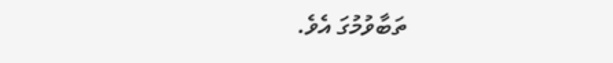ތަބާވުމުގަ އެވެ.